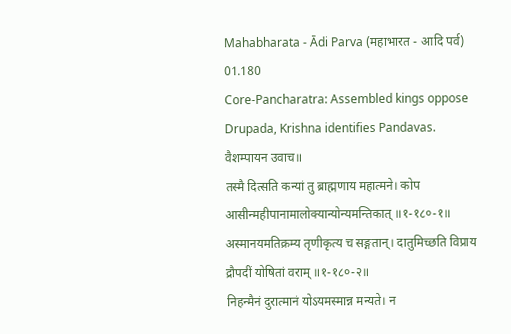Mahabharata - Ādi Parva (महाभारत - आदि पर्व)
01.180
Core-Pancharatra: Assembled kings oppose Drupada, Krishna identifies Pandavas.
वैशम्पायन उवाच॥
तस्मै दित्सति कन्यां तु ब्राह्मणाय महात्मने। कोप आसीन्महीपानामालोक्यान्योन्यमन्तिकात् ॥१-१८०-१॥
अस्मानयमतिक्रम्य तृणीकृत्य च सङ्गतान्। दातुमिच्छति विप्राय द्रौपदीं योषितां वराम् ॥१-१८०-२॥
निहन्मैनं दुरात्मानं योऽयमस्मान्न मन्यते। न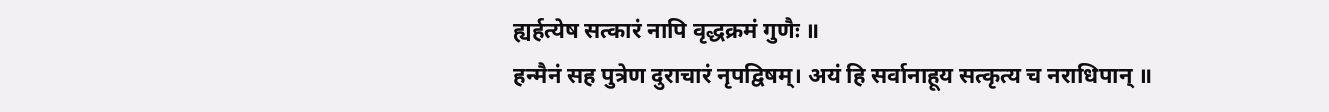ह्यर्हत्येष सत्कारं नापि वृद्धक्रमं गुणैः ॥
हन्मैनं सह पुत्रेण दुराचारं नृपद्विषम्। अयं हि सर्वानाहूय सत्कृत्य च नराधिपान् ॥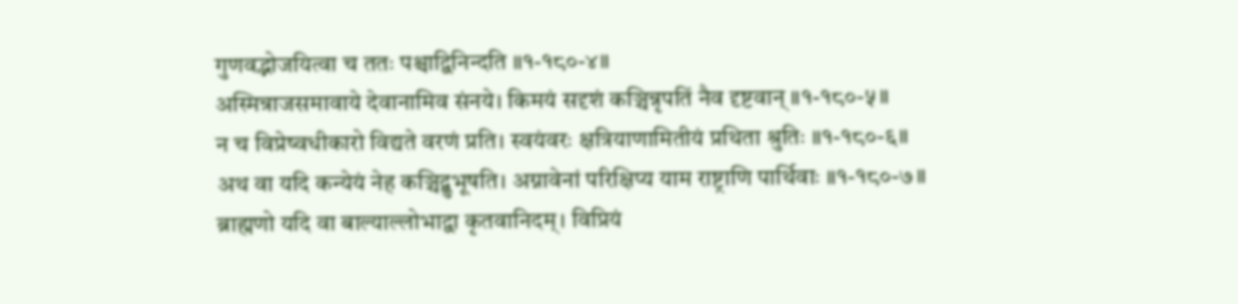गुणवद्भोजयित्वा च ततः पश्चाद्विनिन्दति ॥१-१८०-४॥
अस्मिन्राजसमावाये देवानामिव संनये। किमयं सदृशं कञ्चिन्नृपतिं नैव दृष्टवान् ॥१-१८०-५॥
न च विप्रेष्वधीकारो विद्यते वरणं प्रति। स्वयंवरः क्षत्रियाणामितीयं प्रथिता श्रुतिः ॥१-१८०-६॥
अथ वा यदि कन्येयं नेह कञ्चिद्बुभूषति। अग्नावेनां परिक्षिप्य याम राष्ट्राणि पार्थिवाः ॥१-१८०-७॥
ब्राह्मणो यदि वा बाल्याल्लोभाद्वा कृतवानिदम्। विप्रियं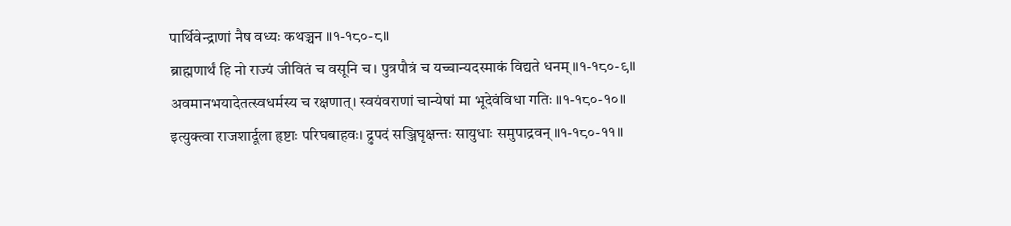पार्थिवेन्द्राणां नैष वध्यः कथञ्चन ॥१-१८०-८॥
ब्राह्मणार्थं हि नो राज्यं जीवितं च वसूनि च। पुत्रपौत्रं च यच्चान्यदस्माकं विद्यते धनम् ॥१-१८०-९॥
अवमानभयादेतत्स्वधर्मस्य च रक्षणात्। स्वयंवराणां चान्येषां मा भूदेवंविधा गतिः ॥१-१८०-१०॥
इत्युक्त्वा राजशार्दूला हृष्टाः परिघबाहवः। द्रुपदं सञ्जिघृक्षन्तः सायुधाः समुपाद्रवन् ॥१-१८०-११॥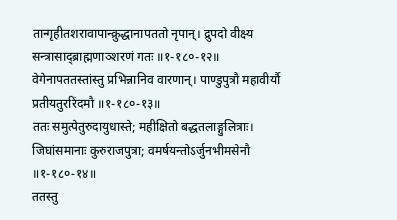तान्गृहीतशरावापान्क्रुद्धानापततो नृपान्। द्रुपदो वीक्ष्य सन्त्रासाद्ब्राह्मणाञ्शरणं गतः ॥१-१८०-१२॥
वेगेनापततस्तांस्तु प्रभिन्नानिव वारणान्। पाण्डुपुत्रौ महावीर्यौ प्रतीयतुररिंदमौ ॥१-१८०-१३॥
ततः समुत्पेतुरुदायुधास्ते; महीक्षितो बद्धतलाङ्गुलित्राः। जिघांसमानाः कुरुराजपुत्रा; वमर्षयन्तोऽर्जुनभीमसेनौ ॥१-१८०-१४॥
ततस्तु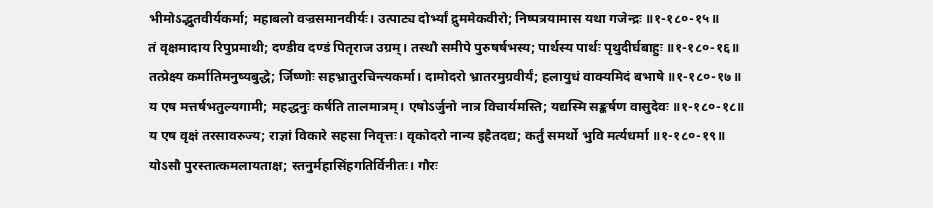भीमोऽद्भुतवीर्यकर्मा; महाबलो वज्रसमानवीर्यः। उत्पाट्य दोर्भ्यां द्रुममेकवीरो; निष्पत्रयामास यथा गजेन्द्रः ॥१-१८०-१५॥
तं वृक्षमादाय रिपुप्रमाथी; दण्डीव दण्डं पितृराज उग्रम्। तस्थौ समीपे पुरुषर्षभस्य; पार्थस्य पार्थः पृथुदीर्घबाहुः ॥१-१८०-१६॥
तत्प्रेक्ष्य कर्मातिमनुष्यबुद्धे; र्जिष्णोः सहभ्रातुरचिन्त्यकर्मा। दामोदरो भ्रातरमुग्रवीर्यं; हलायुधं वाक्यमिदं बभाषे ॥१-१८०-१७॥
य एष मत्तर्षभतुल्यगामी; महद्धनुः कर्षति तालमात्रम्। एषोऽर्जुनो नात्र विचार्यमस्ति; यद्यस्मि सङ्कर्षण वासुदेवः ॥१-१८०-१८॥
य एष वृक्षं तरसावरुज्य; राज्ञां विकारे सहसा निवृत्तः। वृकोदरो नान्य इहैतदद्य; कर्तुं समर्थो भुवि मर्त्यधर्मा ॥१-१८०-१९॥
योऽसौ पुरस्तात्कमलायताक्ष; स्तनुर्महासिंहगतिर्विनीतः। गौरः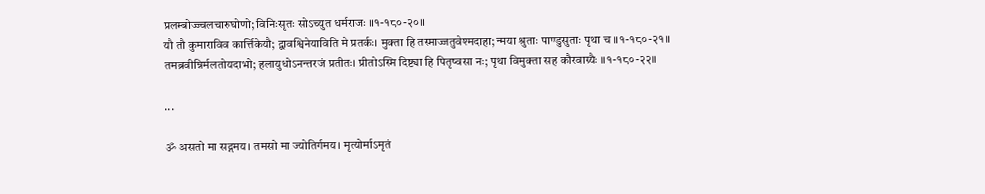प्रलम्बोज्ज्वलचारुघोणो; विनिःसृतः सोऽच्युत धर्मराजः ॥१-१८०-२०॥
यौ तौ कुमाराविव कार्त्तिकेयौ; द्वावश्विनेयाविति मे प्रतर्कः। मुक्ता हि तस्माज्जतुवेश्मदाहा; न्मया श्रुताः पाण्डुसुताः पृथा च ॥१-१८०-२१॥
तमब्रवीन्निर्मलतोयदाभो; हलायुधोऽनन्तरजं प्रतीतः। प्रीतोऽस्मि दिष्ट्या हि पितृष्वसा नः; पृथा विमुक्ता सह कौरवाग्र्यैः ॥१-१८०-२२॥

...

ॐ असतो मा सद्गमय। तमसो मा ज्योतिर्गमय। मृत्योर्माऽमृतं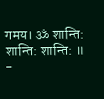गमय। ॐ शान्ति: शान्ति: शान्ति: ॥ -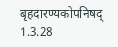बृहदारण्यकोपनिषद् 1.3.28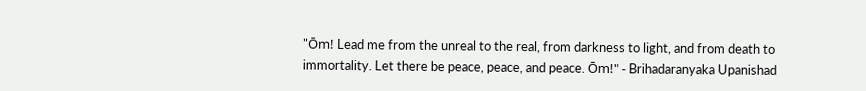"Ōm! Lead me from the unreal to the real, from darkness to light, and from death to immortality. Let there be peace, peace, and peace. Ōm!" - Brihadaranyaka Upanishad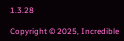1.3.28

Copyright © 2025, Incredible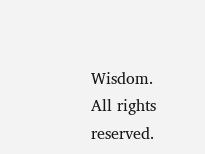Wisdom.
All rights reserved.